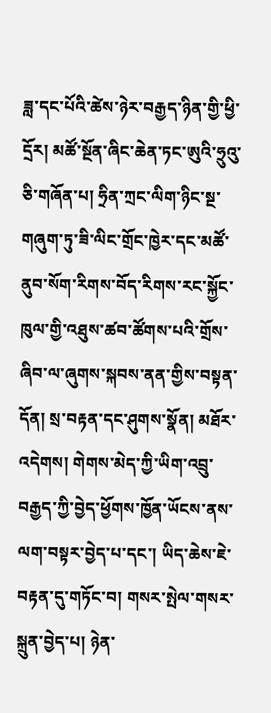ཟླ་དང་པོའི་ཚེས་ཉེར་བརྒྱད་ཉིན་གྱི་ཕྱི་དྲོར། མཚོ་སྔོན་ཞིང་ཆེན་ཏང་ཨུའི་ཧྲུའུ་ཅི་གཞོན་པ། ཧྲིན་ཀྲང་ལིག་ཉིང་སྔ་གཞུག་ཏུ་ཟི་ལིང་གྲོང་ཁྱེར་དང་མཚོ་ནུབ་སོག་རིགས་བོད་རིགས་རང་སྐྱོང་ཁུལ་གྱི་འཐུས་ཚབ་ཚོགས་པའི་གྲོས་ཞིབ་ལ་ཞུགས་སྐབས་ནན་གྱིས་བསྟན་དོན། སྲ་བརྟན་དང་ཤུགས་སྣོན། མཐོར་འདེགས། གེགས་མེད་ཀྱི་ཡིག་འབྲུ་བརྒྱད་ཀྱི་བྱེད་ཕྱོགས་ཁྱོན་ཡོངས་ནས་ལག་བསྟར་བྱེད་པ་དང་། ཡིད་ཆེས་ཇེ་བརྟན་དུ་གཏོང་བ། གསར་སྤེལ་གསར་སྐྲུན་བྱེད་པ། ཉེན་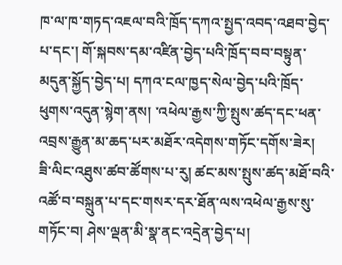ཁ་ལ་ཁ་གཏད་འཇལ་བའི་ཁྲོད་དཀའ་སྤྱད་འབད་འཐབ་བྱེད་པ་དང་། གོ་སྐབས་དམ་འཛིན་བྱེད་པའི་ཁྲོད་བབ་བསྟུན་མདུན་སྐྱོད་བྱེད་པ། དཀའ་ངལ་ཁྱད་སེལ་བྱེད་པའི་ཁྲོད་ཕུགས་འདུན་སྙེག་ནས། ་འཕེལ་རྒྱས་ཀྱི་སྤུས་ཚད་དང་ཕན་འབྲས་རྒྱུན་མ་ཆད་པར་མཐོར་འདེགས་གཏོང་དགོས་ཟེར།
ཟི་ལིང་འཐུས་ཚབ་ཚོགས་པ་རུ། ཚང་མས་སྤུས་ཚད་མཐོ་བའི་འཚོ་བ་བསྐྲུན་པ་དང་གསར་དར་ཐོན་ལས་འཕེལ་རྒྱས་སུ་གཏོང་བ། ཤེས་ལྡན་མི་སྣ་ནང་འདྲེན་བྱེད་པ།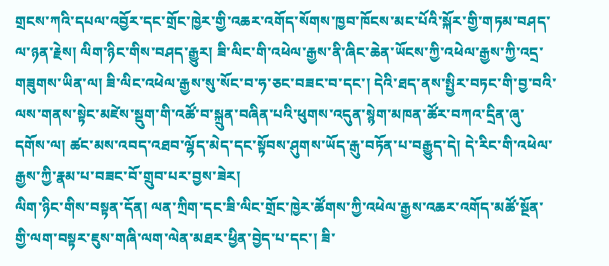གྲངས་ཀའི་དཔལ་འབྱོར་དང་གྲོང་ཁྱེར་གྱི་འཆར་འགོད་སོགས་ཁྱབ་ཁོངས་མང་པོའི་སྐོར་གྱི་གཏམ་བཤད་ལ་ཉན་རྗེས། ལིག་ཉིང་གིས་བཤད་རྒྱུར། ཟི་ལིང་གི་འཕེལ་རྒྱས་ནི་ཞིང་ཆེན་ཡོངས་ཀྱི་འཕེལ་རྒྱས་ཀྱི་འདྲ་གཟུགས་ཡིན་ལ། ཟི་ལིང་འཕེལ་རྒྱས་སུ་སོང་བ་ཧ་ཅང་བཟང་བ་དང་། དེའི་ཐད་ནས་སྤྱིར་བཏང་གི་བྱ་བའི་ལས་གནས་སྟེང་མཛེས་སྡུག་གི་འཚོ་བ་སྐྲུན་བཞིན་པའི་ཕུགས་འདུན་སྙེག་མཁན་ཚོར་བཀའ་དྲིན་ཞུ་དགོས་ལ། ཚང་མས་འབད་འཐབ་ལྷོད་མེད་དང་སྟོབས་ཤུགས་ཡོད་རྒུ་བཏོན་པ་བརྒྱུད་དེ། དེ་རིང་གི་འཕེལ་རྒྱས་ཀྱི་རྣམ་པ་བཟང་བོ་གྲུབ་པར་བྱས་ཟེར།
ལིག་ཉིང་གིས་བསྟན་དོན། ལན་ཀྲིག་དང་ཟི་ལིང་གྲོང་ཁྱེར་ཚོགས་ཀྱི་འཕེལ་རྒྱས་འཆར་འགོད་མཚོ་སྔོན་གྱི་ལག་བསྟར་ཇུས་གཞི་ལག་ལེན་མཐར་ཕྱིན་བྱེད་པ་དང་། ཟི་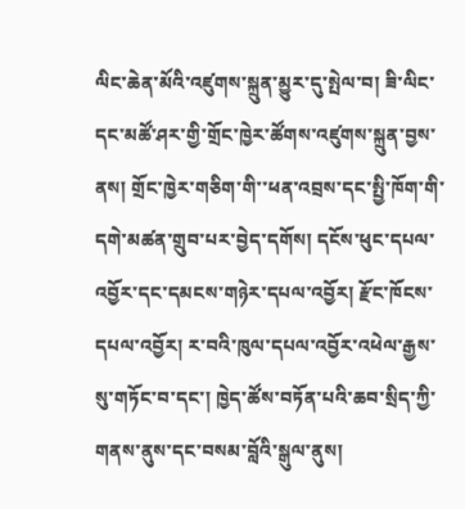ལིང་ཆེན་མོའི་འཛུགས་སྐྲུན་མྱུར་དུ་སྤེལ་བ། ཟི་ལིང་དང་མཚོ་ཤར་གྱི་གྲོང་ཁྱེར་ཚོགས་འཛུགས་སྐྲུན་བྱས་ནས། གྲོང་ཁྱེར་གཅིག་གི་་ཕན་འབྲས་དང་སྤྱི་ཁོག་གི་དགེ་མཚན་གྲུབ་པར་བྱེད་དགོས། དངོས་ཕུང་དཔལ་འབྱོར་དང་དམངས་གཉེར་དཔལ་འབྱོར། རྫོང་ཁོངས་དཔལ་འབྱོར། ར་བའི་ཁུལ་དཔལ་འབྱོར་འཕེལ་རྒྱས་སུ་གཏོང་བ་དང་། ཁྱེད་ཚོས་བཏོན་པའི་ཆབ་སྲིད་ཀྱི་གནས་ནུས་དང་བསམ་བློའི་སྒུལ་ནུས།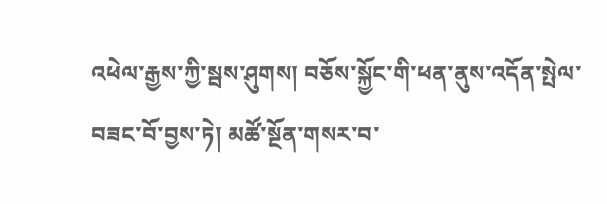འཕེལ་རྒྱས་ཀྱི་སྦས་ཤུགས། བཅོས་སྐྱོང་གི་ཕན་ནུས་འདོན་སྤེལ་བཟང་བོ་བྱས་ཏེ། མཚོ་སྔོན་གསར་བ་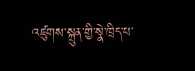འཛུགས་སྐྲུན་གྱི་སྣེ་ཁྲིད་པ་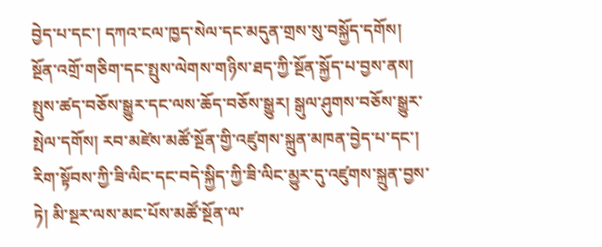བྱེད་པ་དང་། དཀའ་ངལ་ཁྱད་སེལ་དང་མདུན་གྲས་སུ་བསྐྱོད་དགོས། སྔོན་འགྲོ་གཅིག་དང་སྤུས་ལེགས་གཉིས་ཐད་ཀྱི་སྔོན་སྐྱོད་པ་བྱས་ནས། སྤུས་ཚད་བཅོས་སྒྱུར་དང་ལས་ཆོད་བཅོས་སྒྱུར། སྒུལ་ཤུགས་བཅོས་སྒྱུར་སྤེལ་དགོས། རབ་མཛེས་མཚོ་སྔོན་གྱི་འཛུགས་སྐྲུན་མཁན་བྱེད་པ་དང་། རིག་སྟོབས་ཀྱི་ཟི་ལིང་དང་བདེ་སྐྱིད་ཀྱི་ཟི་ལིང་མྱུར་དུ་འཛུགས་སྐྲུན་བྱས་ཏེ། མི་སྔར་ལས་མང་པོས་མཚོ་སྔོན་ལ་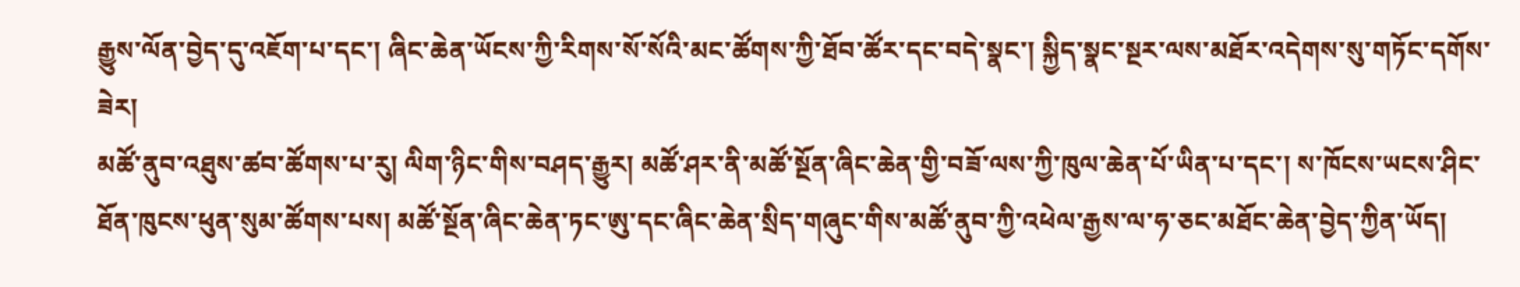རྒྱུས་ལོན་བྱེད་དུ་འཇོག་པ་དང་། ཞིང་ཆེན་ཡོངས་ཀྱི་རིགས་སོ་སོའི་མང་ཚོགས་ཀྱི་ཐོབ་ཚོར་དང་བདེ་སྣང་། སྐྱིད་སྣང་སྔར་ལས་མཐོར་འདེགས་སུ་གཏོང་དགོས་ཟེར།
མཚོ་ནུབ་འཐུས་ཚབ་ཚོགས་པ་རུ། ལིག་ཉིང་གིས་བཤད་རྒྱུར། མཚོ་ཤར་ནི་མཚོ་སྔོན་ཞིང་ཆེན་གྱི་བཟོ་ལས་ཀྱི་ཁུལ་ཆེན་པོ་ཡིན་པ་དང་། ས་ཁོངས་ཡངས་ཤིང་ཐོན་ཁུངས་ཕུན་སུམ་ཚོགས་པས། མཚོ་སྔོན་ཞིང་ཆེན་ཏང་ཨུ་དང་ཞིང་ཆེན་སྲིད་གཞུང་གིས་མཚོ་ནུབ་ཀྱི་འཕེལ་རྒྱས་ལ་ཧ་ཅང་མཐོང་ཆེན་བྱེད་ཀྱིན་ཡོད།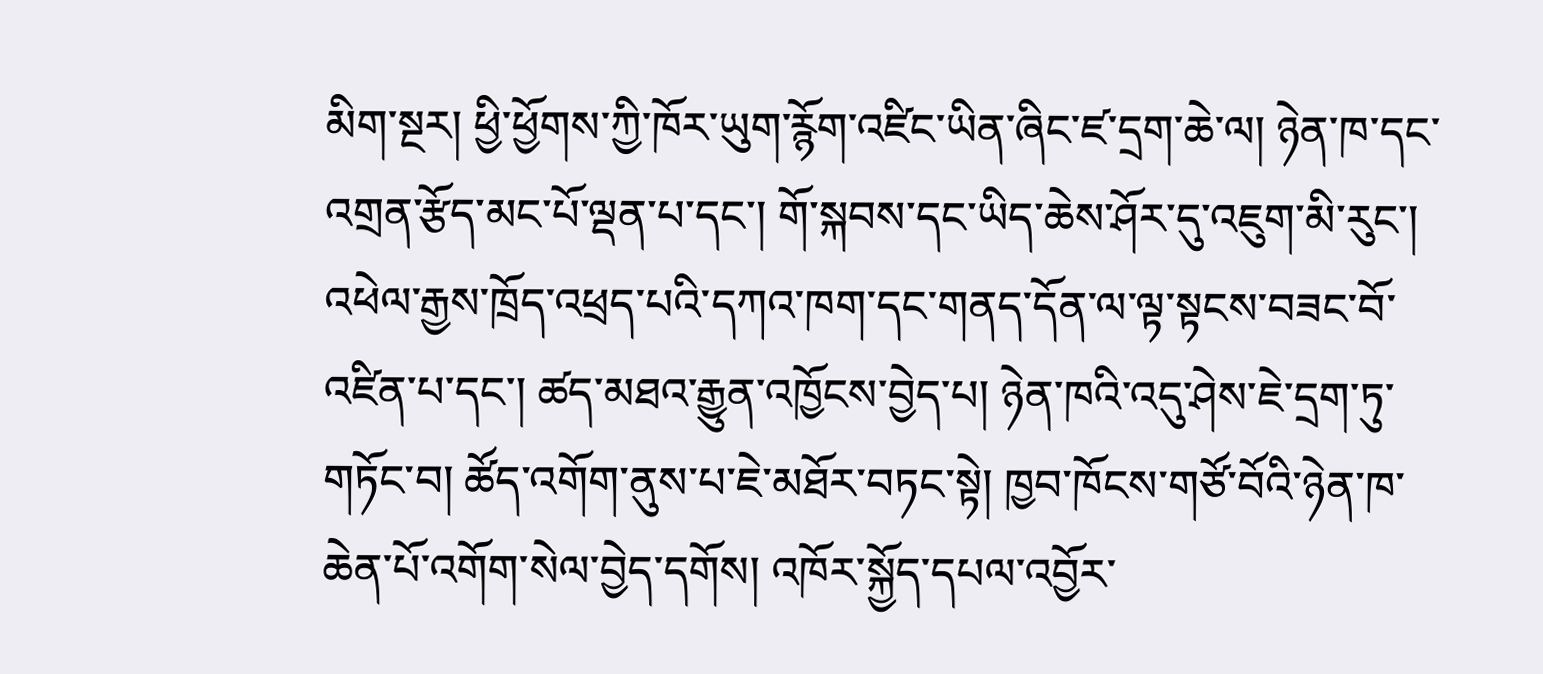མིག་སྔར། ཕྱི་ཕྱོགས་ཀྱི་ཁོར་ཡུག་རྙོག་འཛིང་ཡིན་ཞིང་ཛ་དྲག་ཆེ་ལ། ཉེན་ཁ་དང་འགྲན་རྩོད་མང་པོ་ལྡན་པ་དང་། གོ་སྐབས་དང་ཡིད་ཆེས་ཤོར་དུ་འཇུག་མི་རུང་། འཕེལ་རྒྱས་ཁྲོད་འཕྲད་པའི་དཀའ་ཁག་དང་གནད་དོན་ལ་ལྟ་སྟངས་བཟང་བོ་འཛིན་པ་དང་། ཚད་མཐའ་རྒྱུན་འཁྱོངས་བྱེད་པ། ཉེན་ཁའི་འདུ་ཤེས་ཇེ་དྲག་ཏུ་གཏོང་བ། ཚོད་འགོག་ནུས་པ་ཇེ་མཐོར་བཏང་སྟེ། ཁྱབ་ཁོངས་གཙོ་བོའི་ཉེན་ཁ་ཆེན་པོ་འགོག་སེལ་བྱེད་དགོས། འཁོར་སྐྱོད་དཔལ་འབྱོར་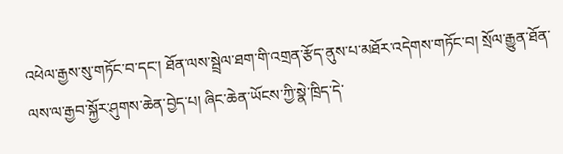འཕེལ་རྒྱས་སུ་གཏོང་བ་དང་། ཐོན་ལས་སྦྲེལ་ཐག་གི་འགྲན་རྩོད་ནུས་པ་མཐོར་འདེགས་གཏོང་བ། སྲོལ་རྒྱུན་ཐོན་ལས་ལ་རྒྱབ་སྐྱོར་ཤུགས་ཆེན་བྱེད་པ། ཞིང་ཆེན་ཡོངས་ཀྱི་སྣེ་ཁྲིད་དེ་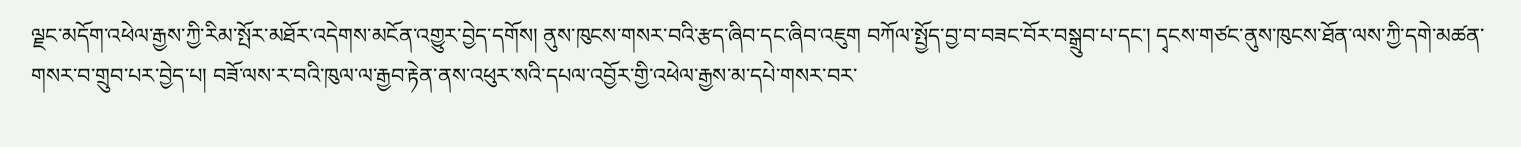ལྗང་མདོག་འཕེལ་རྒྱས་ཀྱི་རིམ་སྤོར་མཐོར་འདེགས་མངོན་འགྱུར་བྱེད་དགོས། ནུས་ཁུངས་གསར་བའི་རྩད་ཞིབ་དང་ཞིབ་འཇུག བཀོལ་སྤྱོད་བྱ་བ་བཟང་བོར་བསྒྲུབ་པ་དང་། དྭངས་གཙང་ནུས་ཁུངས་ཐོན་ལས་ཀྱི་དགེ་མཚན་གསར་བ་གྲུབ་པར་བྱེད་པ། བཟོ་ལས་ར་བའི་ཁུལ་ལ་རྒྱབ་རྟེན་ནས་འཕུར་སའི་དཔལ་འབྱོར་གྱི་འཕེལ་རྒྱས་མ་དཔེ་གསར་བར་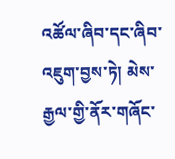འཚོལ་ཞིབ་དང་ཞིབ་འཇུག་བྱས་ཏེ། མེས་རྒྱལ་གྱི་ནོར་གཞོང་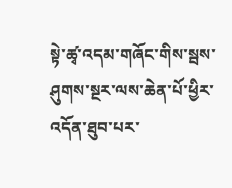སྟེ་ཚྭ་འདམ་གཞོང་གིས་སྦས་ཤུགས་སྔར་ལས་ཆེན་པོ་ཕྱིར་འདོན་ཐུབ་པར་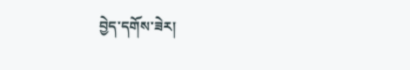བྱེད་དགོས་ཟེར།